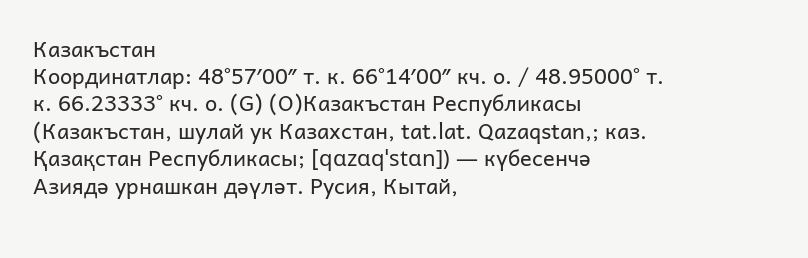Казакъстан
Координатлар: 48°57′00″ т. к. 66°14′00″ кч. о. / 48.95000° т. к. 66.23333° кч. о. (G) (O)Казакъстан Республикасы (Казакъстан, шулай ук Казахстан, tat.lat. Qazaqstan,; каз. Қазақстан Республикасы; [qɑzɑqˈstɑn]) — күбесенчә Азиядә урнашкан дәүләт. Русия, Кытай,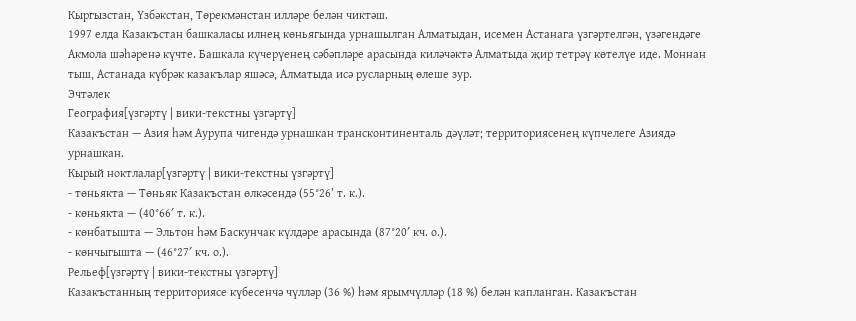Кыргызстан, Үзбәкстан, Төрекмәнстан илләре белән чиктәш.
1997 елда Казакъстан башкаласы илнең көньягында урнашылган Алматыдан, исемен Астанага үзгәртелгән, үзәгендәге Акмола шәһәренә күчте. Башкала күчерүенең сәбәпләре арасында киләчәктә Алматыда җир тетрәү көтелүе иде. Моннан тыш, Астанада күбрәк казакълар яшәсә, Алматыда исә русларның өлеше зур.
Эчтәлек
География[үзгәртү | вики-текстны үзгәртү]
Казакъстан — Азия һәм Аурупа чигендә урнашкан трансконтиненталь дәүләт; территориясенең күпчелеге Азиядә урнашкан.
Кырый ноктлалар[үзгәртү | вики-текстны үзгәртү]
- төньякта — Төньяк Казакъстан өлкәсендә (55°26’ т. к.).
- көньякта — (40°66′ т. к.).
- көнбатышта — Эльтон һәм Баскунчак күлдәре арасында (87°20′ кч. о.).
- көнчыгышта — (46°27′ кч. о.).
Рельеф[үзгәртү | вики-текстны үзгәртү]
Казакъстанның территориясе күбесенчә чүлләр (36 %) һәм ярымчүлләр (18 %) белән капланган. Казакъстан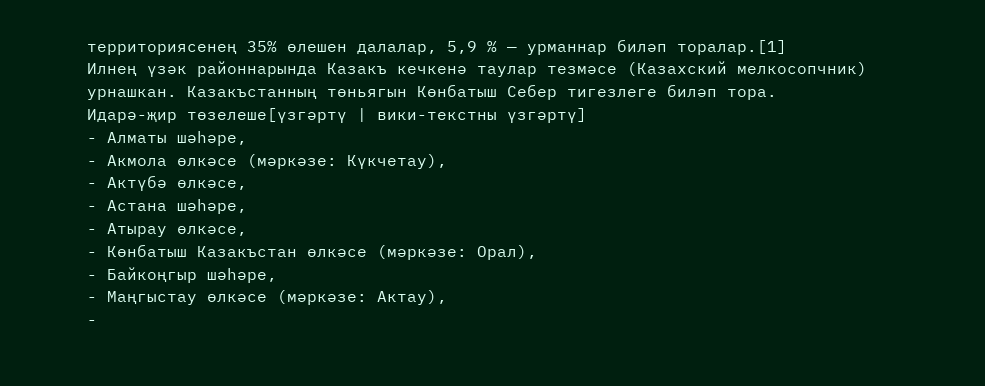территориясенең 35% өлешен далалар, 5,9 % — урманнар биләп торалар.[1]
Илнең үзәк районнарында Казакъ кечкенә таулар тезмәсе (Казахский мелкосопчник) урнашкан. Казакъстанның төньягын Көнбатыш Себер тигезлеге биләп тора.
Идарә-җир төзелеше[үзгәртү | вики-текстны үзгәртү]
- Алматы шәһәре,
- Акмола өлкәсе (мәркәзе: Күкчетау),
- Актүбә өлкәсе,
- Астана шәһәре,
- Атырау өлкәсе,
- Көнбатыш Казакъстан өлкәсе (мәркәзе: Орал),
- Байкоңгыр шәһәре,
- Маңгыстау өлкәсе (мәркәзе: Актау),
-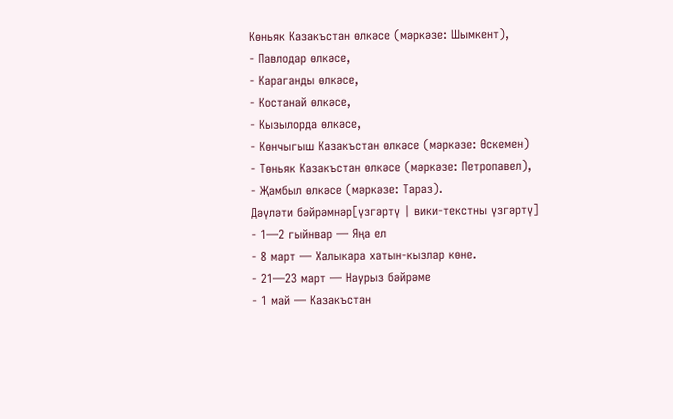Көньяк Казакъстан өлкәсе (мәркәзе: Шымкент),
- Павлодар өлкәсе,
- Караганды өлкәсе,
- Костанай өлкәсе,
- Кызылорда өлкәсе,
- Көнчыгыш Казакъстан өлкәсе (мәркәзе: Өскемен)
- Төньяк Казакъстан өлкәсе (мәркәзе: Петропавел),
- Җамбыл өлкәсе (мәркәзе: Тараз).
Дәүләти бәйрәмнәр[үзгәртү | вики-текстны үзгәртү]
- 1—2 гыйнвар — Яңа ел
- 8 март — Халыкара хатын-кызлар көне.
- 21—23 март — Наурыз бәйрәме
- 1 май — Казакъстан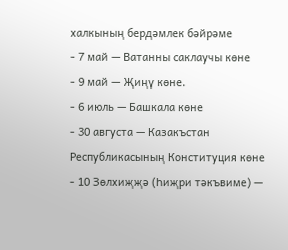халкының бердәмлек бәйрәме
- 7 май — Ватанны саклаучы көне
- 9 май — Җиңү көне.
- 6 июль — Башкала көне
- 30 августа — Казакъстан Республикасының Конституция көне
- 10 Зөлхиҗҗә (Һиҗри тәкъвиме) —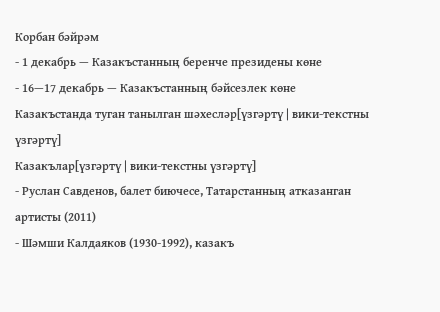Корбан бәйрәм
- 1 декабрь — Казакъстанның беренче президены көне
- 16—17 декабрь — Казакъстанның бәйсезлек көне
Казакъстанда туган танылган шәхесләр[үзгәртү | вики-текстны үзгәртү]
Казакълар[үзгәртү | вики-текстны үзгәртү]
- Руслан Савденов, балет биючесе, Татарстанның атказанган артисты (2011)
- Шәмши Калдаяков (1930-1992), казакъ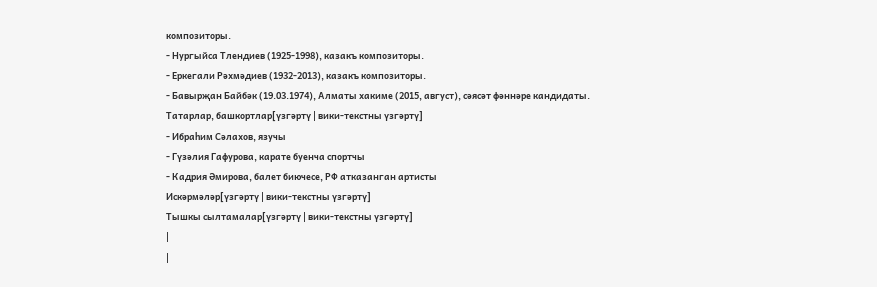композиторы.
- Нургыйса Тлендиев (1925-1998), казакъ композиторы.
- Еркегали Рәхмәдиев (1932-2013), казакъ композиторы.
- Бавырҗан Байбәк (19.03.1974), Алматы хакиме (2015, август), сәясәт фәннәре кандидаты.
Татарлар, башкортлар[үзгәртү | вики-текстны үзгәртү]
- Ибраһим Сәлахов, язучы
- Гүзәлия Гафурова, карате буенча спортчы
- Кадрия Әмирова, балет биючесе, РФ атказанган артисты
Искәрмәләр[үзгәртү | вики-текстны үзгәртү]
Тышкы сылтамалар[үзгәртү | вики-текстны үзгәртү]
|
|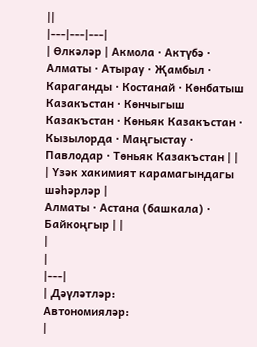||
|---|---|---|
| Өлкәләр | Акмола · Актүбә · Алматы · Атырау · Җамбыл · Караганды · Костанай · Көнбатыш Казакъстан · Көнчыгыш Казакъстан · Көньяк Казакъстан · Кызылорда · Маңгыстау · Павлодар · Төньяк Казакъстан | |
| Үзәк хакимият карамагындагы шәһәрләр |
Алматы · Астана (башкала) · Байкоңгыр | |
|
|
|---|
| Дәүләтләр:
Автономияләр:
|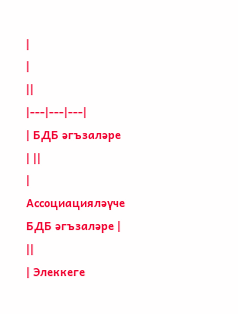|
|
||
|---|---|---|
| БДБ әгъзаләре | ||
| Ассоциацияләүче БДБ әгъзаләре | ||
| Элеккеге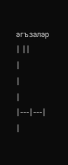әгъзаләр | ||
|
|
|
|---|---|
|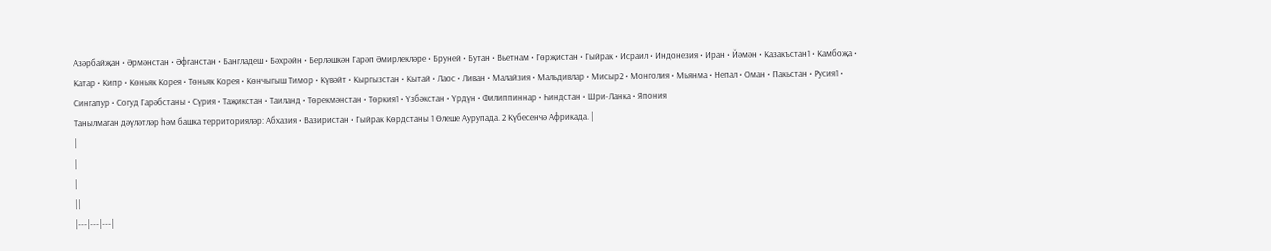Азәрбайҗан • Әрмәнстан • Әфганстан • Бангладеш • Бәхрәйн • Берләшкән Гарәп Әмирлекләре • Бруней • Бутан • Вьетнам • Гөрҗистан • Гыйрак • Исраил • Индонезия • Иран • Йәмән • Казакъстан1 • Камбоҗа • Катар • Кипр • Көньяк Корея • Төньяк Корея • Көнчыгыш Тимор • Күвәйт • Кыргызстан • Кытай • Лаос • Ливан • Малайзия • Мальдивлар • Мисыр2 • Монголия • Мьянма • Непал • Оман • Пакьстан • Русия1 • Сингапур • Согуд Гарәбстаны • Сүрия • Таҗикстан • Таиланд • Төрекмәнстан • Төркия1 • Үзбәкстан • Үрдүн • Филиппиннар • Һиндстан • Шри-Ланка • Япония
Танылмаган дәүләтләр һәм башка территорияләр: Абхазия • Вазиристан • Гыйрак Көрдстаны 1 Өлеше Аурупада. 2 Күбесенчә Африкада. |
|
|
|
||
|---|---|---|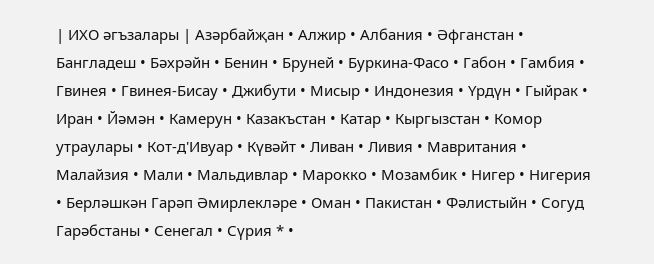| ИХО әгъзалары | Азәрбайҗан • Алжир • Албания • Әфганстан • Бангладеш • Бәхрәйн • Бенин • Бруней • Буркина-Фасо • Габон • Гамбия • Гвинея • Гвинея-Бисау • Джибути • Мисыр • Индонезия • Үрдүн • Гыйрак • Иран • Йәмән • Камерун • Казакъстан • Катар • Кыргызстан • Комор утраулары • Кот-д'Ивуар • Күвәйт • Ливан • Ливия • Мавритания • Малайзия • Мали • Мальдивлар • Марокко • Мозамбик • Нигер • Нигерия • Берләшкән Гарәп Әмирлекләре • Оман • Пакистан • Фәлистыйн • Согуд Гарәбстаны • Сенегал • Сүрия * •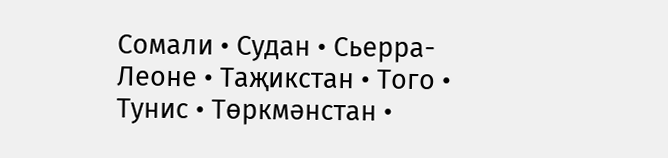Сомали • Судан • Сьерра-Леоне • Таҗикстан • Того • Тунис • Төркмәнстан •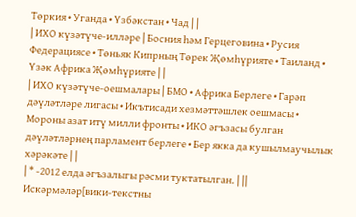Төркия • Уганда • Үзбәкстан • Чад | |
| ИХО күзәтүче-илләре | Босния һәм Герцеговина • Русия Федерациясе • Төньяк Кипрның Төрек Җөмһүрияте • Таиланд • Үзәк Африка Җөмһүрияте | |
| ИХО күзәтүче-оешмалары | БМО • Африка Берлеге • Гарәп дәүләтләре лигасы • Икътисади хезмәттәшлек оешмасы • Мороны азат итү милли фронты • ИКО әгъзасы булган дәүләтләрнең парламент берлеге • Бер якка да кушылмаучылык хәрәкәте | |
| * -2012 елда әгъзалыгы рәсми туктатылган. | ||
Искәрмәләр[вики-текстны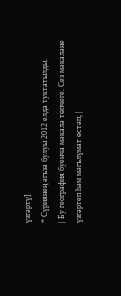үзгәртү]
* Сүриянең әгъза булуы 2012 елда туктатылды.
| Бу география буенча мәкалә төпчеге. Сез мәкаләне үзгәртеп һәм мәгълүмат өстәп, |